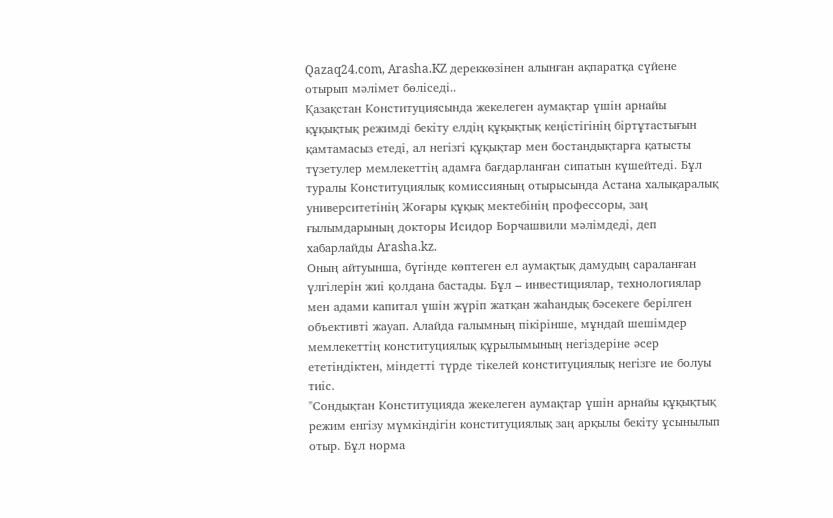Qazaq24.com, Arasha.KZ дереккөзінен алынған ақпаратқа сүйене отырып мәлімет бөліседі..
Қазақстан Конституциясында жекелеген аумақтар үшін арнайы құқықтық режимді бекіту елдің құқықтық кеңістігінің біртұтастығын қамтамасыз етеді, ал негізгі құқықтар мен бостандықтарға қатысты түзетулер мемлекеттің адамға бағдарланған сипатын күшейтеді. Бұл туралы Конституциялық комиссияның отырысында Астана халықаралық университетінің Жоғары құқық мектебінің профессоры, заң ғылымдарының докторы Исидор Борчашвили мәлімдеді, деп хабарлайды Arasha.kz.
Оның айтуынша, бүгінде көптеген ел аумақтық дамудың сараланған үлгілерін жиі қолдана бастады. Бұл – инвестициялар, технологиялар мен адами капитал үшін жүріп жатқан жаһандық бәсекеге берілген объективті жауап. Алайда ғалымның пікірінше, мұндай шешімдер мемлекеттің конституциялық құрылымының негіздеріне әсер ететіндіктен, міндетті түрде тікелей конституциялық негізге ие болуы тиіс.
"Сондықтан Конституцияда жекелеген аумақтар үшін арнайы құқықтық режим енгізу мүмкіндігін конституциялық заң арқылы бекіту ұсынылып отыр. Бұл норма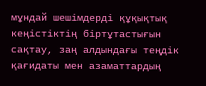мұндай шешімдерді құқықтық кеңістіктің біртұтастығын сақтау, заң алдындағы теңдік қағидаты мен азаматтардың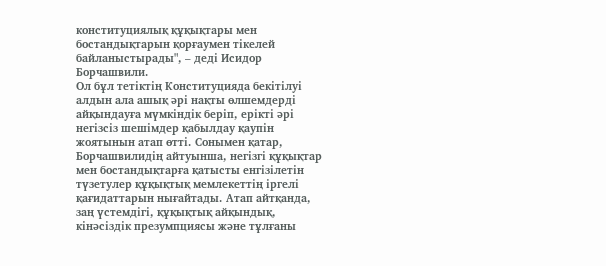конституциялық құқықтары мен бостандықтарын қорғаумен тікелей байланыстырады", – деді Исидор Борчашвили.
Ол бұл тетіктің Конституцияда бекітілуі алдын ала ашық әрі нақты өлшемдерді айқындауға мүмкіндік беріп, ерікті әрі негізсіз шешімдер қабылдау қаупін жоятынын атап өтті. Сонымен қатар, Борчашвилидің айтуынша, негізгі құқықтар мен бостандықтарға қатысты енгізілетін түзетулер құқықтық мемлекеттің іргелі қағидаттарын нығайтады. Атап айтқанда, заң үстемдігі, құқықтық айқындық, кінәсіздік презумпциясы және тұлғаны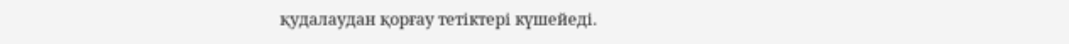қудалаудан қорғау тетіктері күшейеді.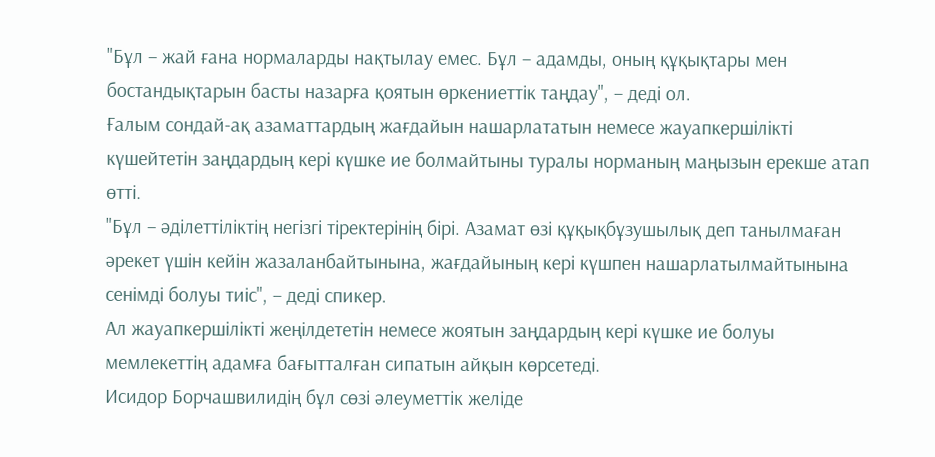"Бұл – жай ғана нормаларды нақтылау емес. Бұл – адамды, оның құқықтары мен бостандықтарын басты назарға қоятын өркениеттік таңдау", – деді ол.
Ғалым сондай-ақ азаматтардың жағдайын нашарлататын немесе жауапкершілікті күшейтетін заңдардың кері күшке ие болмайтыны туралы норманың маңызын ерекше атап өтті.
"Бұл – әділеттіліктің негізгі тіректерінің бірі. Азамат өзі құқықбұзушылық деп танылмаған әрекет үшін кейін жазаланбайтынына, жағдайының кері күшпен нашарлатылмайтынына сенімді болуы тиіс", – деді спикер.
Ал жауапкершілікті жеңілдететін немесе жоятын заңдардың кері күшке ие болуы мемлекеттің адамға бағытталған сипатын айқын көрсетеді.
Исидор Борчашвилидің бұл сөзі әлеуметтік желіде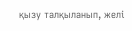қызу талқыланып, желі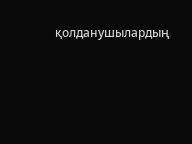қолданушылардың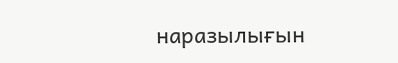наразылығын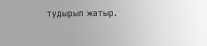тудырып жатыр.